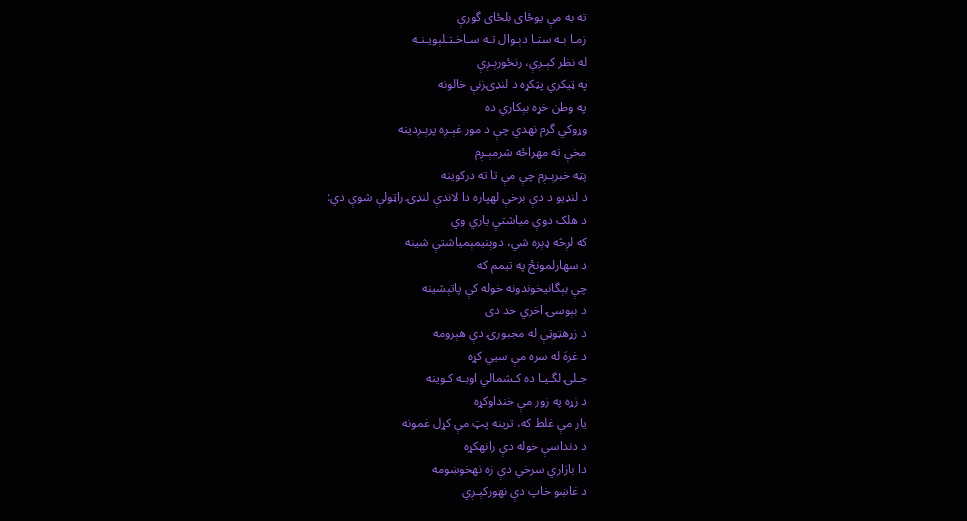ته به مې یوځای بلځای گورې
زمـا بـه ستـا دېـوال تـه سـاخـتـلېویـنـه
له نظر کېـږې، رنځورېـږې
په ټیکري پټکړه د لنډۍزنې خالونه
په وطن خړه بېکاري ده
وړوکي گرم نهدي چې د مور غېـږه پرېـږدینه
مخې ته مهراځه شرمېـږم
پټه خبرېـږم چې مې تا ته درکوینه
د لنډیو د دې برخې لهپاره دا لاندې لنډۍ راټولې شوې دي:
د هلک دوې میاشتې یاري وي
که لږڅه ډېره شي، دوېنیمېمیاشتې شینه
د سهارلمونځ په تیمم که
چې بېگانيخوندونه خوله کې پاتېشینه
د بېوسۍ اخري حد دی
د زړهټوټې له مجبورۍ دې هېرومه
د غرهَ له سره مې سیي کړه
جـلۍ لگـیـا ده کـشمالي اوبـه کـوینه
د زړه په زور مې خنداوکړه
یار مې غلط که، ترینه پټ مې کړل غمونه
د دنداسې خوله دې رانهكړه
دا بازاري سرخي دې زه نهخوښومه
د غاښو خاپ دې نهورکېـږي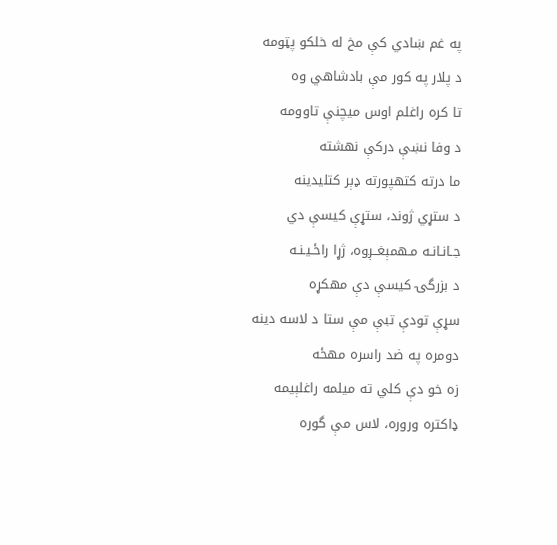په غم ښادي کې مخ له خلکو پټومه
د پلار په کور مې بادشاهي وه
تا کره راغلم اوس میچنې تاوومه
د وفا نښې درکې نهشته
ما درته کتهپورته ډېر کتليدینه
د ستړي ژوند، ستړې کیسې دي
جـانـانـه مـهمېغــږوه، ژړا راځـیـنـه
د بزرگۍ کیسې دې مهکړه
سړې تودې تبې مې ستا د لاسه دینه
دومره په ضد راسره مهځه
زه خو دې کلي ته میلمه راغلېیمه
ډاکتره وروره، لاس مې گوره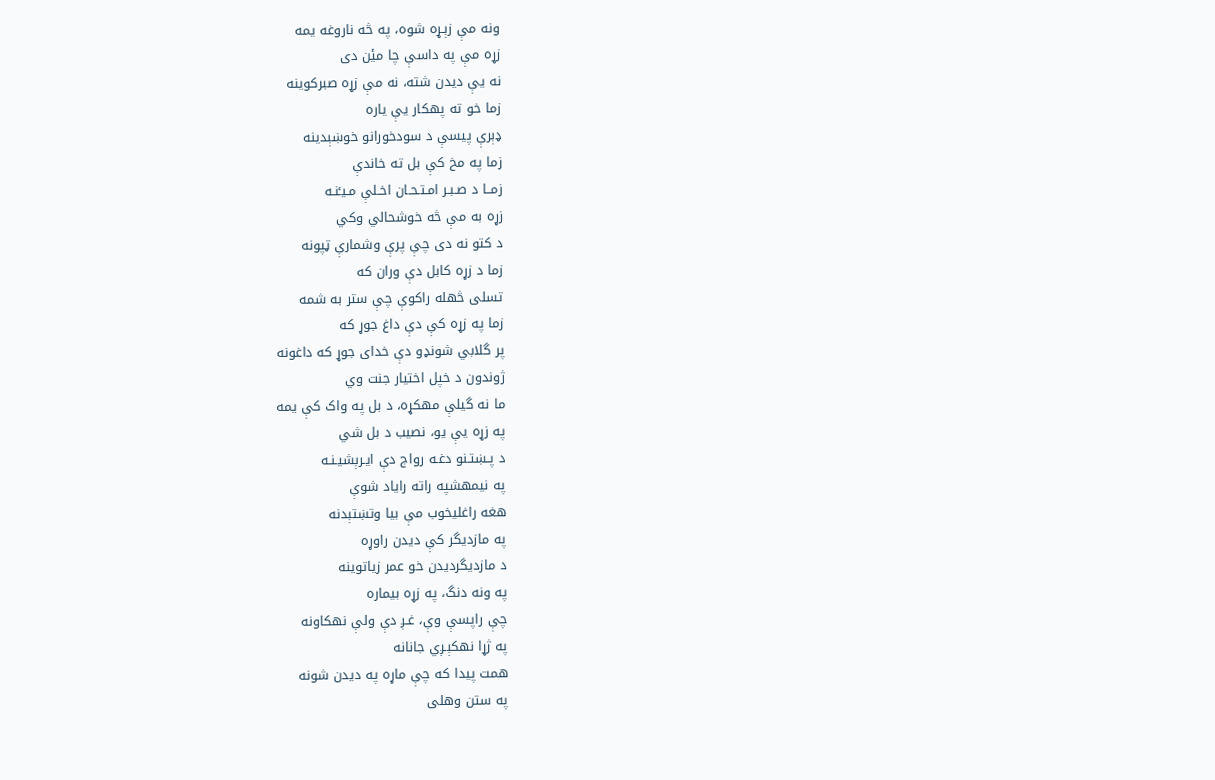ونه مې زېـړه شوه، په څه ناروغه یمه
زړه مې په داسې چا میٔن دی
نه یې دیدن شته، نه مې زړه صبرکوینه
زما خو ته پهکار یې یاره
ډېرې پیسې د سودخورانو خوښېدینه
زما په مخ کې بل ته خاندې
زمــا د صـبـر امـتـحـان اخـلې مـیـٔنـه
زړه به مې څه خوشحالي وکي
د کتو نه دی چې پرې وشمارې ټپونه
زما د زړه کابل دې وران که
تسلی څهله راکوې چې ستر به شمه
زما په زړه کې دې داغ جوړ که
پر گلابي شونډو دې خدای جوړ که داغونه
ژوندون د خپل اختیار جنت وي
ما نه گیلې مهکړه، د بل په واک کې یمه
په زړه یې یو، نصیب د بل شي
د پـښتـنو دغـه رواج دې ایـرېشیـنـه
په نیمهشپه راته رایاد شوې
هغه راغلیخوب مې بیا وتښتېدنه
په مازدیگر کې دیدن راوړه
د مازدیگردیدن خو عمر زیاتوینه
په ونه دنگ، په زړه بیماره
چې راپسې وې، غـږ دې ولې نهکاونه
په ژړا نهکېـږي جانانه
همت پیدا که چې ماړه په دیدن شونه
په ستن وهلی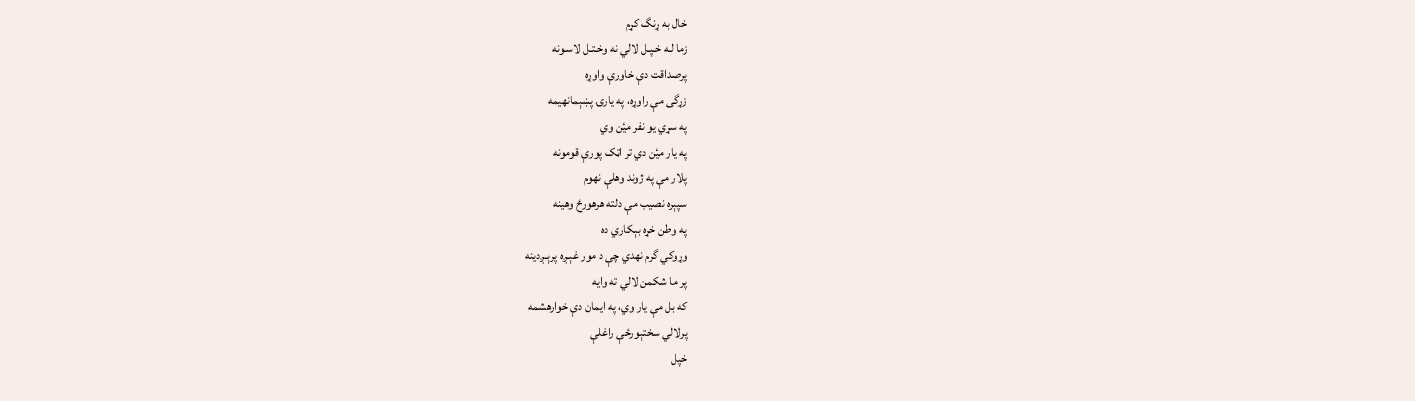خال به ړنگ کړم
زما لـه خـپـل لالي نه وخـتـل لاسـونه
پرصداقت دې خاورې واوړه
زړگی مې راوړه، په یارۍ پښېمانهیمه
په سړي یو نفر میٔن وي
په یار میٔن دي تر اټک پورې قومونه
پلار مې په ژوند وهلې نهوم
سپېره نصیب مې دلته هرهورځ وهینه
په وطن خړه بېکاري ده
وړوکي گرم نهدي چې د مور غېـږه پرېـږدینه
پر ما شکمن لالي ته وایه
که بل مې یار وي، په ایمان دې خوارهشمه
پرلالي سختېورځې راغلې
خپل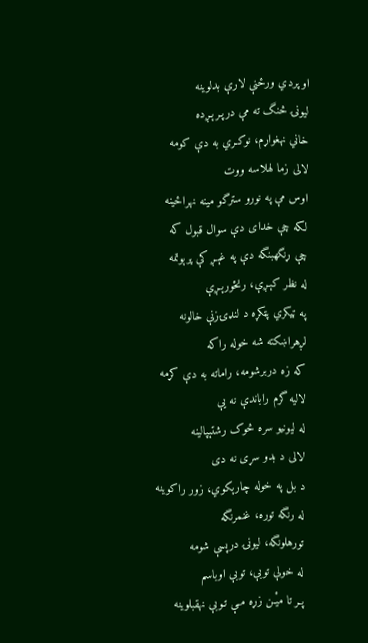او پردي ورځنې لارې بدلوینه
لیونۍ څنگ ته مې درپـرېـږده
خاني نهغواړم، نوکـري به دې کومه
لالی زما لهلاسه ووت
اوس مې په نورو سترگو مینه نهراځینه
لکه چې خدای دې سوال قبول که
چې ړنگهبنگه دې په غېـږ کې پرېوتمه
له نظر کېـږې، رنځورېـږې
په ټیکري پټکړه د لنډۍزنې خالونه
لږهراښکته شه خوله راکه
که زه دربرشومه، راماته به دې کړمه
لالیه گرم راباندې نه یې
له لیونیو سره څوک رشتېپالینه
لالی د بدو سړی نه دی
د بل په خوله چارېکوي، زور راکوینه
له رنگه توره، غنمرنگه
تورهلونگه، لیونۍ درپسې شومه
له خولې توبې، توبې اوباسم
پـر تا میٔـن زړه مـې تـوبې نهقبلوینه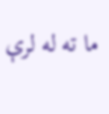ما ته له لرې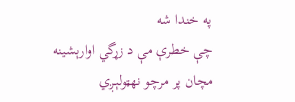په خندا شه
چې خطرې مې د زړگي اوارېشینه
مچان پر مرچو نهټولېـږي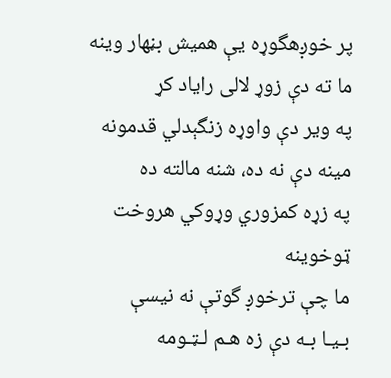پر خوږهگوړه یې همیش بڼهار وینه
ما ته دې زوړ لالی رایاد کړ
په ویر دې واوړه زنگېدلي قدمونه
مینه دې نه ده، شنه مالته ده
په زړه کمزوري وړوکي هروخت ټوخوینه
ما چې ترخوږ گوتې نه نیسې
بـیـا بـه دې زه هـم لـټـومه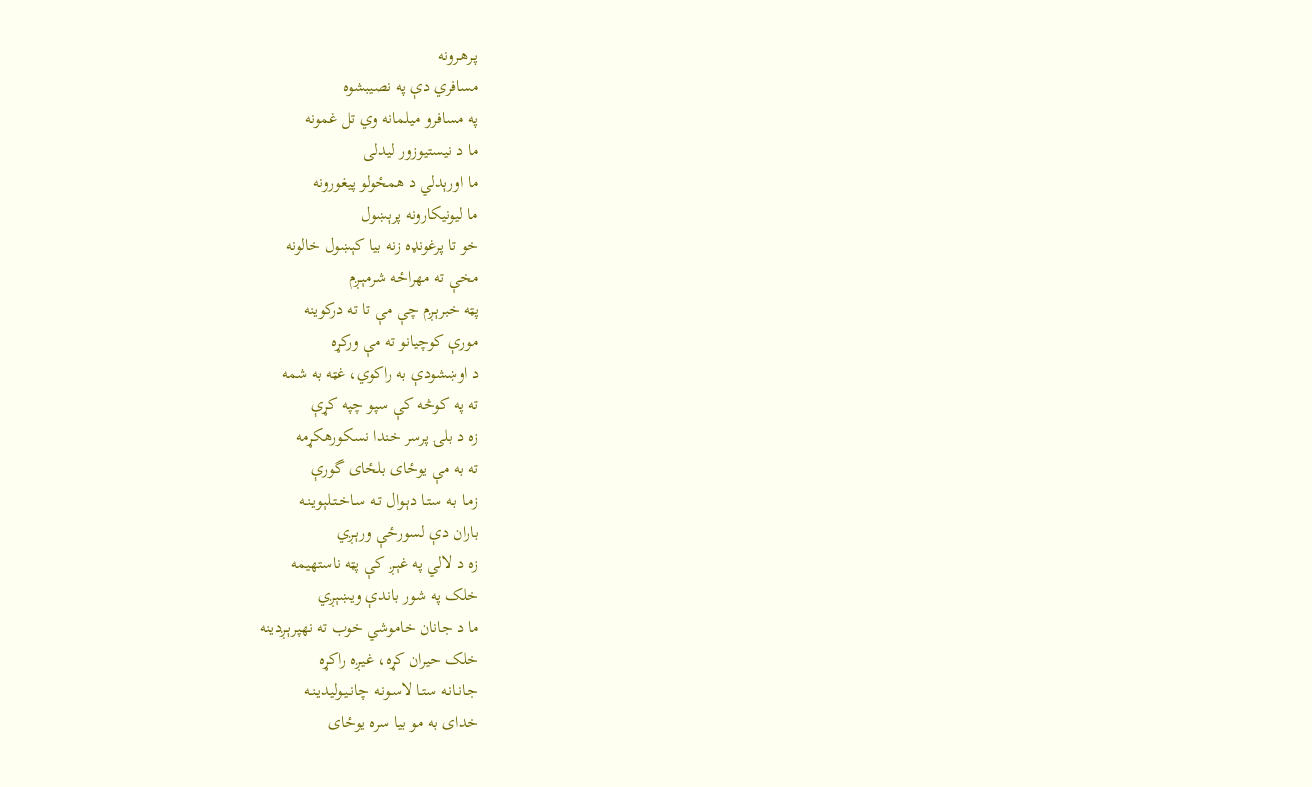پـرهـرونه
مسافري دې په نصیبشوه
په مسافرو میلمانه وي تل غمونه
ما د نیستیوزور لیدلی
ما اورېدلي د همځولو پیغورونه
ما لیونيکارونه پرېښول
خو تا پرغونډه زنه بیا کېښول خالونه
مخې ته مهراځه شرمېـږم
پټه خبرېـږم چې مې تا ته درکوینه
مورې کوچیانو ته مې ورکړه
د اوښشودې به راکوي، غټه به شمه
ته په کوڅه کې سپو چپه کړې
زه د بلۍ پرسر خندا نسکورهکړمه
ته به مې یوځای بلځای گورې
زمـا بـه ستـا دېـوال تـه سـاخـتـلېویـنـه
باران دې لسورځې ورېـږي
زه د لالي په غېـږ کې پټه ناستهیمه
خلک په شور باندې ویښېږي
ما د جانان خاموشي خوب ته نهپرېـږدینه
خلک حیران کړه، غیـږه راکړه
جـانـانـه ستـا لاسـونـه چانـیـوليدیـنـه
خدای به مو بیا سره یوځای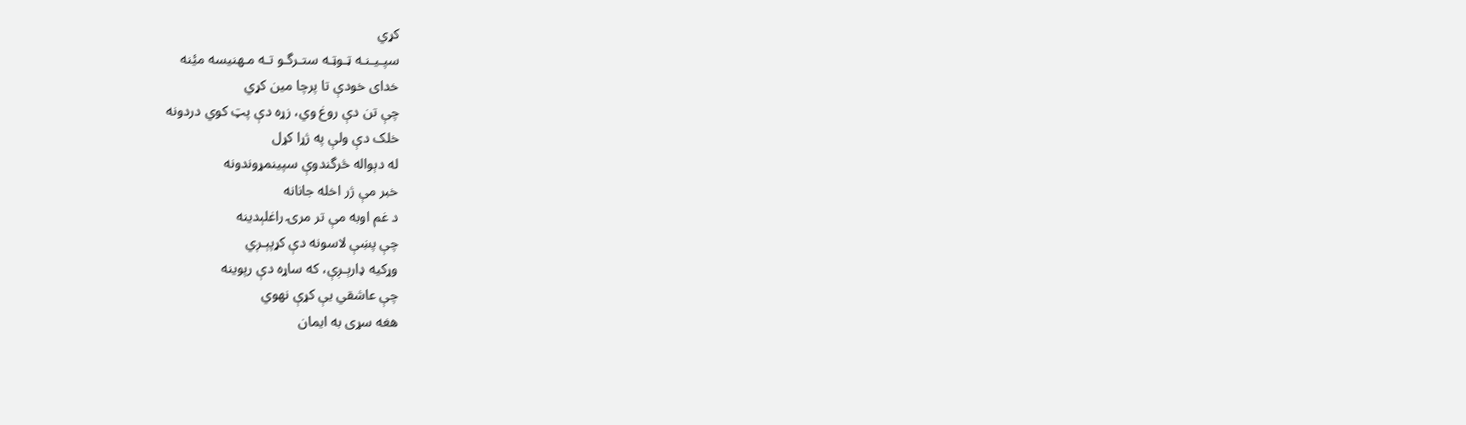کړي
سپـیـنـه ټـوټـه ستـرگـو تـه مـهنیسه میٔنه
خدای خودې تا پرچا مین کړي
چې تن دې روغ وي، زړه دې پټ کوي دردونه
خلک دې ولې په ژړا کړل
له دېواله څرگندوې سپینمړوندونه
خبر مې ژر اخله جانانه
د غم اوبه مې تر مرۍ راغلېدینه
چې پښې لاسونه دې کړپېـږي
وړکیه ډارېـږې، که ساړه دې رپوینه
چې عاشقي یې کړې نهوي
هغه سړی به ایمان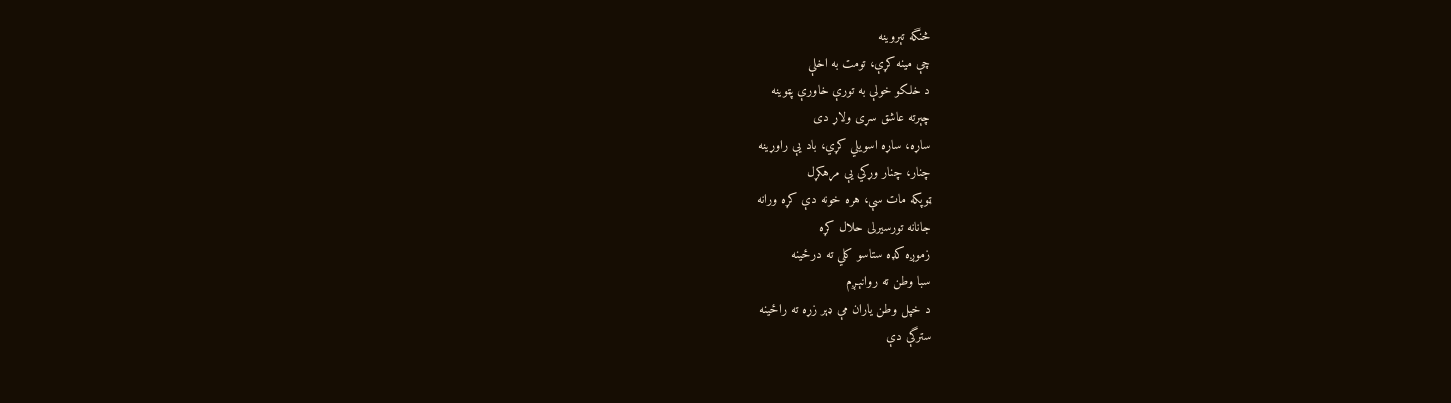څنگه تېروینه
چې مینه کړې، تومت به اخلې
د خلکو خولې به تورې خاورې پټوینه
چېرته عاشق سړی ولاړ دی
ساړه، ساړه اسویلي کړي، باد یې راوړینه
چنار، چنار وړکي یې مړهکړل
ټوپکه مات سې، هره خونه دې کړه ورانه
جانانه تورسیرلی حلال کړه
زموږه کډه ستاسو کلي ته درځینه
سبا وطن ته روانېـږم
د خپل وطن یاران مې ډېر زړه ته راځینه
سترگې دې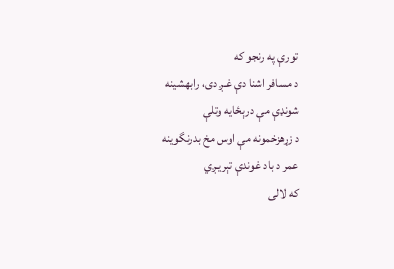تورې په رنجو که
د مسافر اشنا دې غـږ دی، رابهشینه
شونډې مې درېځایه وتلې
د زړهزخمونه مې اوس مخ بدرنگوینه
عمر د باد غوندې تېریـږي
که لالی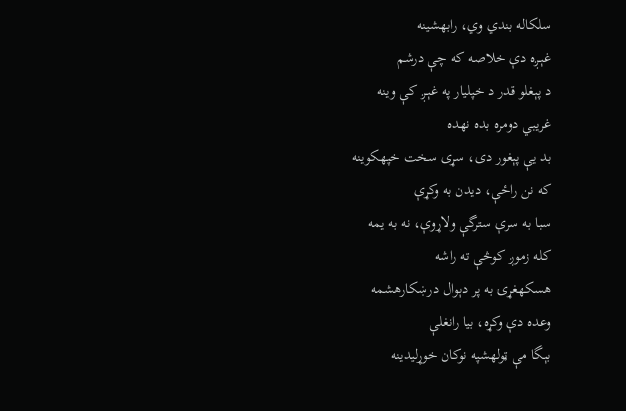سلکاله بندي وي، رابهشینه
غېـږه دې خلاصه که چې درشم
د پېغلو قدر د خپلیار په غېـږ کې وینه
غریبي دومره بده نهده
بد یې پېغور دی، سړی سخت خپهکوینه
که نن راځې، دیدن به وکړې
سبا به سرې سترگې ولاړوې، نه به یمه
کله زموږ کوڅې ته راشه
هسکهغړۍ به پر دېوال درښکارهشمه
وعده دې وکړه، بیا رانغلې
بېگا مې ټولهشپه نوکان خوړليدینه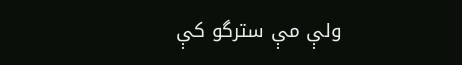ولې مې سترگو کې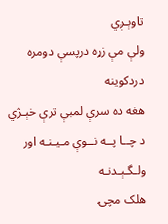تاوېـږي
ولې مې زړه درپسې دومره دردکوینه
هغه ده سرې لمبې ترې خېـژي
د چــا پــه نــوې مـیـنـه اور ولـگـېـدنـه
هلک مچۍ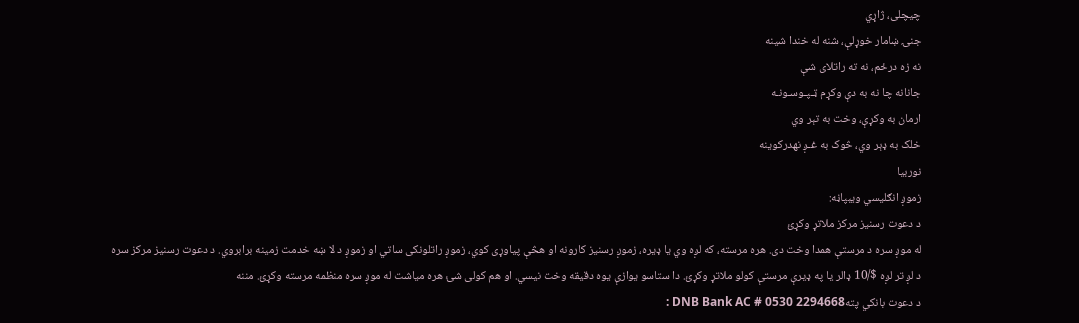چیچلی، ژاړي
جنۍ ښامار خوړلې، شنه له خندا شینه
نه زه درځم، نه ته راتلای شې
جانانه چا نه به دې وکړم ټـپـوسـونـه
ارمان به وکړې، وخت به تېر وي
خلک به ډېر وي، څوک به غـږ نهدرکوینه
نوربیا
زموږ انګلیسي ویبپاڼه:
د دعوت رسنیز مرکز ملاتړ وکړئ
له موږ سره د مرستې همدا وخت دی. هره مرسته، که لږه وي یا ډیره، زموږ رسنیز کارونه او هڅې پیاوړی کوي، زموږ راتلونکی ساتي او زموږ د لا ښه خدمت زمینه برابروي. د دعوت رسنیز مرکز سره د لږ تر لږه $/10 ډالر یا په ډیرې مرستې کولو ملاتړ وکړئ. دا ستاسو یوازې یوه دقیقه وخت نیسي. او هم کولی شئ هره میاشت له موږ سره منظمه مرسته وکړئ. مننه
د دعوت بانکي پتهDNB Bank AC # 0530 2294668 :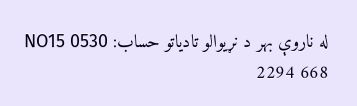له ناروې بهر د نړیوالو تادیاتو حساب: NO15 0530 2294 668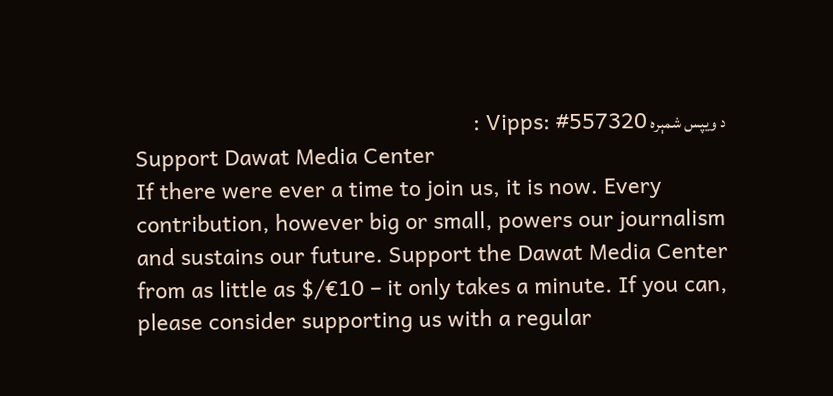د ویپس شمېره Vipps: #557320 :
Support Dawat Media Center
If there were ever a time to join us, it is now. Every contribution, however big or small, powers our journalism and sustains our future. Support the Dawat Media Center from as little as $/€10 – it only takes a minute. If you can, please consider supporting us with a regular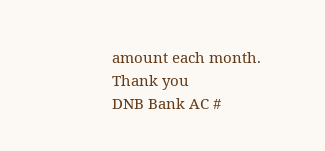amount each month. Thank you
DNB Bank AC #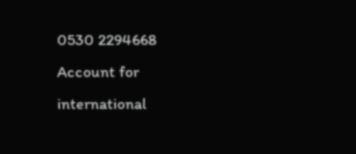0530 2294668
Account for international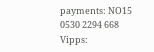payments: NO15 0530 2294 668
Vipps: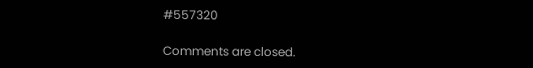#557320

Comments are closed.